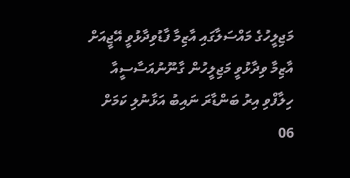މަޖިލީހުގެ މައްސަލާގައި އާޒިމާ ފާޑުވިދާޅުވީ އޭޖީއަށް
އާޒިމާ ވިދާޅުވީ މަޖިލީހުން ގާނޫނުއަސާސީއާ ހިލާފްވި އިރު ބަންޑާރަ ނައިބު އަޅާނުލި ކަމަށް
06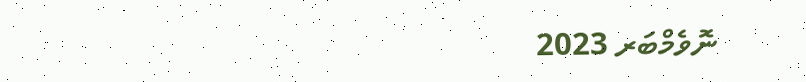ނޮވެމްބަރ 2023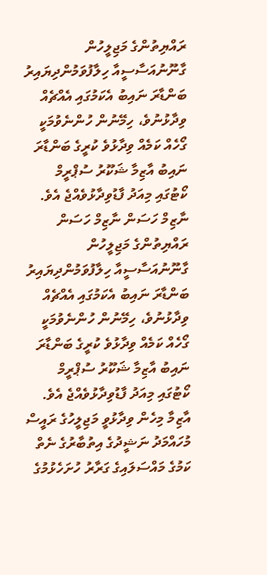ރައްޔިތުންގެ މަޖިލީހުން ގާނޫނުއަސާސީއާ ހިލާފުވަމުންދިޔައިރު ބަންޑާރަ ނައިބު އެކަމުގައި އެއްޗެއް ވިދާޅުނުވެ، ހިމޭނުން ހުންނެވުމަކީ ގޯހެއް ކަމެއް ވިދާޅުވެ ކުރީގެ ބަންޑާރަ ނައިބު އާޒިމާ ޝަކޫރު ސުޕްރީމް ކޯޓުގައި މިއަދު ފާޑުވިދާޅުވެއްޖެ އެވެ.
ނާޒިމް ހަސަން ނާޒިމް ހަސަން
ރައްޔިތުންގެ މަޖިލީހުން ގާނޫނުއަސާސީއާ ހިލާފުވަމުންދިޔައިރު ބަންޑާރަ ނައިބު އެކަމުގައި އެއްޗެއް ވިދާޅުނުވެ، ހިމޭނުން ހުންނެވުމަކީ ގޯހެއް ކަމެއް ވިދާޅުވެ ކުރީގެ ބަންޑާރަ ނައިބު އާޒިމާ ޝަކޫރު ސުޕްރީމް ކޯޓުގައި މިއަދު ފާޑުވިދާޅުވެއްޖެ އެވެ.
އާޒިމާ މިހެން ވިދާޅުވީ މަޖިލީހުގެ ރައީސް މުހައްމަދު ނަޝީދުގެ އިތުބާރުގެ ނެތް ކަމުގެ މައްސަލައިގެ ގަރާރު ހުށަހެޅުމުގެ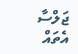ޖަލްސާ އެތައް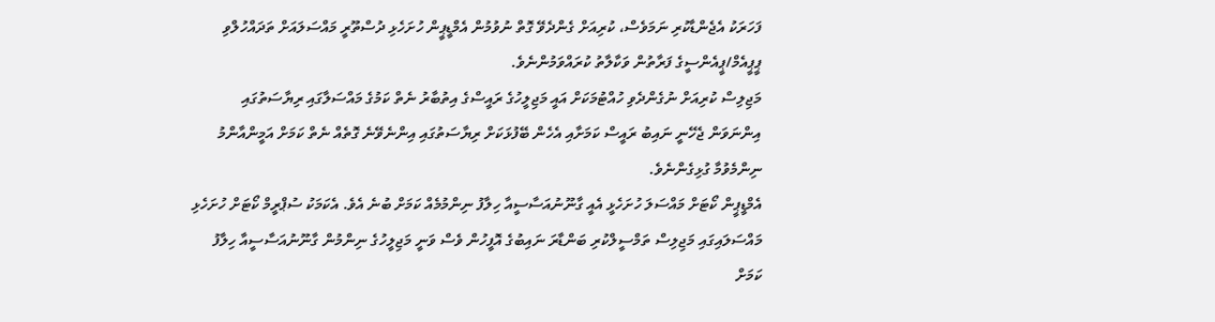ފަހަރަކު އެޖެންޑާކުރި ނަމަވެސް، ކުރިއަށް ގެންދެވޭ ގޮތް ނުވުމުން އެމްޑީޕީން ހުށަހެޅި ދުސްތޫރީ މައްސަލައަށް ތަދައްހުލްވި ޕީޕީއެމް/ޕީއެންސީގެ ފަރާތުން ވަކާލާތު ކުރައްވަމުންނެވެ.
މަޖިލިސް ކުރިއަށް ނުގެންދެވި ހުއްޓުމަކަށް އައީ މަޖިލީހުގެ ރައީސްގެ އިތުބާރު ނެތް ކަމުގެ މައްސަލާގައި ރިޔާސަތުގައި އިންނަވަން ޖެހޭނީ ނައިބު ރައީސް ކަމަށާއި އެހެން ބޭފުޅަކަށް ރިޔާސަތުގައި އިންނެވޭނެ ގޮތެއް ނެތް ކަމަށް އަމީންއާންމު ނިންމެވުމާ ގުޅިގެންނެވެ.
އެމްޑީޕީން ކޯޓަށް މައްސަލަ ހުށަހެޅީ އެއީ ގާނޫނުއަސާސީއާ ހިލާފު ނިންމުމެއް ކަމަށް ބުނެ އެވެ. އެކަމަކު ސުޕްރީމް ކޯޓަށް ހުށަހެޅި މައްސަލައިގައި މަޖިލިސް ތަމްސީލްކުރި ބަންޑާރަ ނައިބުގެ އޮފީހުން ވެސް ވަނީ މަޖިލީހުގެ ނިންމުން ގާނޫނުއަސާސީއާ ހިލާފު ކަމަށް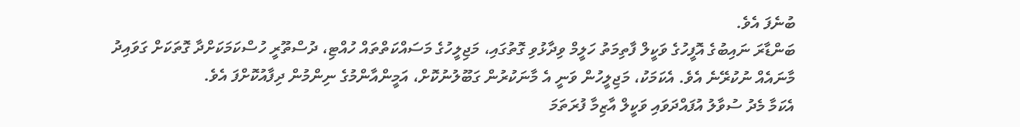ބުނެފަ އެވެ.
ބަންޑާރަ ނައިބުގެ އޮފީހުގެ ވަކީލް ފާތިމަތު ހަލީމް ވިދާޅުވި ގޮތުގައި، މަޖިލީހުގެ މަސައްކަތްތައް ހުއްޓި، ދުސްތޫރީ ހުސްކަމަކަށްދާ ގޮތަކަށް ގަވައިދު މާނައެއް ނުކުރޭނެ އެވެ. އެކަމަކު، މަޖިލީހުން ވަނީ އެ މާނަކުރުން ގަބޫލުނުކޮށް، އަމީންއާންމުގެ ނިންމުން ދިފާއުކޮށްފަ އެވެ.
އެކަމާ މެދު ސުވާލު އުފައްދަވައި ވަކީލް އާޒިމާ ފުރަތަމަ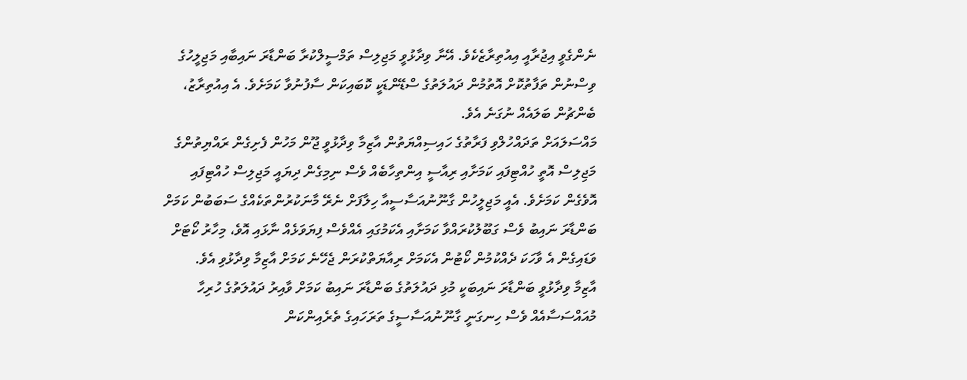ނެންގެވީ އިޖުރާއީ އިއުތިރާޒެކެވެ. އޭނާ ވިދާޅުވީ މަޖިލިސް ތަމްސީލްކުރާ ބަންޑާރަ ނައިބާއި މަޖިލީހުގެ ވިސްނުން ތަފާތުކޮށް އޮތުމުން ދައުލަތުގެ ސްޑޭންޑަކީ ކޮބައިކަން ސާފުނުވާ ކަމަށެވެ. އެ އިއުތިރާޒު، ބެންޗުން ބަލައެއް ނުގަނެ އެވެ.
މައްސަލައަށް ތަދައްހުލްވި ފަރާތުގެ ހައިސިއްޔަތުން އާޒިމާ ވިދާޅުވީ ޖޫން މަހުން ފެށިގެން ރައްޔިތުންގެ މަޖިލިސް އޮތީ ހުއްޓިފައި ކަމަށާއި ރިއާސީ އިންތިހާބެއް ވެސް ނިމިގެން ދިޔައީ މަޖިލިސް ހުއްޓިފައި އޮވެގެން ކަމަށެވެ. އެއީ މަޖިލީހުން ގާނޫނުއަސާސީއާ ހިލާފަށް ނެރޭ މާނަކުރުންތަކެއްގެ ސަބަބުން ކަމަށް ބަންޑާރަ ނައިބު ވެސް ގަބޫލުކުރައްވާ ކަމަށާއި އެކަމުގައި އެއްވެސް ފިޔަވަޅެއް ނާޅައި އޮވެ، މިހާރު ކޯޓަށް ވަޑައިގެން އެ ވާހަކަ ދެއްކުމުން ކޯޓުން އެކަމަށް ރިއާޔަތްކުރަން ޖެހޭނެ ކަމަށް އާޒިމާ ވިދާޅުވި އެވެ.
އާޒިމާ ވިދާޅުވީ ބަންޑާރަ ނައިބަކީ މުޅި ދައުލަތުގެ ބަންޑާރަ ނައިބު ކަމަށް ވާއިރު ދައުލަތުގެ ހުރިހާ މުއައްސަސާއެއް ވެސް ހިނގަނީ ގާނޫނުއަސާސީގެ ތަރަހައިގެ ތެރެއިންކަން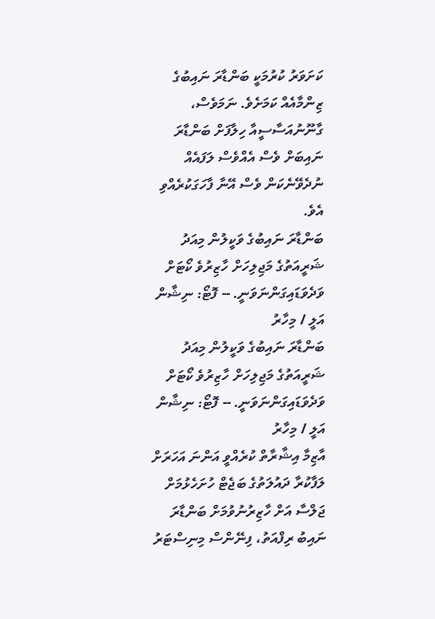ކަށަވަރު ކުރުމަކީ ބަންޑާރަ ނައިބުގެ ޒިންމާއެއް ކަމަށެވެ. ނަމަވެސް، ގާނޫނުއަސާސީއާ ހިލާފަށް ބަންޑާރަ ނައިބަށް ވެސް އެއްވެސް ލަފައެއް ނުދެވޭނެކަން ވެސް އޭނާ ފާހަގަކުރެއްވި އެވެ.
ބަންޑާރަ ނައިބުގެ ވަކީލުން މިއަދު ޝަރީއަތުގެ މަޖިލިހަށް ހާޒިރުވެ ކޯޓަށް ވަދެވަޑައިގަންނަވަނީ. -- ފޮޓޯ: ނިޝާން އަލީ / މިހާރު
ބަންޑާރަ ނައިބުގެ ވަކީލުން މިއަދު ޝަރީއަތުގެ މަޖިލިހަށް ހާޒިރުވެ ކޯޓަށް ވަދެވަޑައިގަންނަވަނީ. -- ފޮޓޯ: ނިޝާން އަލީ / މިހާރު
އާޒިމާ އިޝާރާތް ކުރެއްވީ އަންނަ އަހަރަށް ލަފާކުރާ ދައުލަތުގެ ބަޖެޓް ހުށަހެޅުމަށް ޖަލްސާ އަށް ހާޒިރުނުވުމަށް ބަންޑާރަ ނައިބު ރިފްއަތު، ފިނޭންސް މިނިސްޓަރު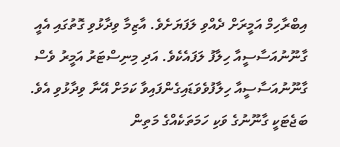އިބްރާހިމް އަމީރަށް ދެއްވި ލަފަޔަށެވެ. އާޒިމާ ވިދާޅުވި ގޮތުގައި އެއީ ގާނޫނުއަސާސީއާ ހިލާފު ލަފައެކެވެ. އަދި މިނިސްޓަރު އަމީރު ވެސް ގާނޫނުއަސާސީއާ ހިލާފުވެވަޑައިގެންފައިވާ ކަމަށް އޭނާ ވިދާޅުވި އެވެ.
ބަޖެޓަކީ ގާނޫނުގެ ވަކި ހަމަތަކެއްގެ މަތިން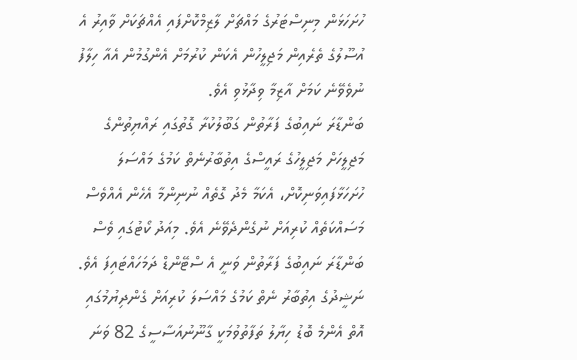ހުށަހަޅަން މިނިސްޓަރުގެ މައްޗަށް ލާޒިމްކޮށްފައި އެއްޗަކަށް ވާއިރު އެ އުސޫލުގެ ތެރެއިން މަޖިލީހުން އެކަން ކުރުމަށް އެންގުމުން އެއާ ހިލާފު ނުވެވޭނެ ކަމަށް އާޒިމާ ވިދާޅުވި އެވެ.
ބަންޑާރަ ނައިބުގެ ފަރާތުން ގަބޫލުކުރާ ގޮތުގައި ރައްޔިތުންގެ މަޖިލީހަށް މަޖިލީހުގެ ރައީސްގެ އިތުބާރުނެތް ކަމުގެ މައްސަލަ ހުށަހަޅާފައިވަނިކޮށް، އެކަމާ މެދު ގޮތެއް ނުނިންމާ އެހެން އެއްވެސް މަސައްކަތެއް ކުރިއަށް ނުގެންދެވޭނެ އެވެ. މިއަދު ކޯޓުގައި ވެސް ބަންޑާރަ ނައިބުގެ ފަރާތުން ވަނީ އެ ސްޓޭންޑް ދަމަހައްޓައިފަ އެވެ.
ނަޝީދުގެ އިތުބާރު ނެތް ކަމުގެ މައްސަލަ ކުރިއަށް ގެންދިޔުމުގައި އޮތް އެންމެ ބޮޑު ހިޔާލު ތަފާތުވުމަކީ ގާނޫނުއަސާސީގެ 82 ވަނަ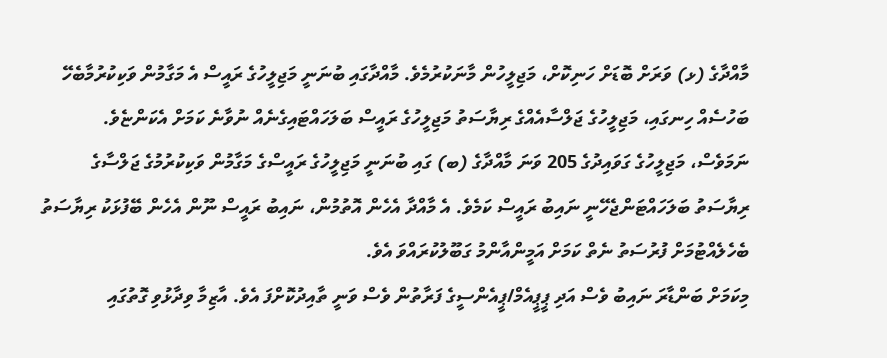މާއްދާގެ (ޅ) ވަރަށް ބޮޑަށް ހަނިކޮށް، މަޖިލީހުން މާނަކުރުމެވެ. މާއްދާގައި ބުނަނީ މަޖިލީހުގެ ރައީސް އެ މަގާމުން ވަކިކުރުމާބެހޭ ބަހުސެއް ހިނގައި، މަޖިލީހުގެ ޖަލްސާއެއްގެ ރިޔާސަތު މަޖިލީހުގެ ރައީސް ބަލަހައްޓައިގެނެއް ނުވާނެ ކަމަށް އެކަންޏެވެ.
ނަމަވެސް، މަޖިލީހުގެ ގަވައިދުގެ 205 ވަނަ މާއްދާގެ (ބ) ގައި ބުނަނީ މަޖިލީހުގެ ރައީސްގެ މަގާމުން ވަކިކުރުމުގެ ޖަލްސާގެ ރިޔާސަތު ބަލަހައްޓަންޖެހޭނީ ނައިބު ރައީސް ކަމެވެ. އެ މާއްދާ އެހެން އޮތުމުން، ނައިބު ރައީސް ނޫން އެހެން ބޭފުޅަކު ރިޔާސަތު ބެހެލެއްޓުމަށް ފުރުސަތު ނެތް ކަމަށް އަމީންއާންމު ގަބޫލުކުރައްވަ އެވެ.
މިކަމަށް ބަންޑާރަ ނައިބު ވެސް އަދި ޕީޕީއެމް/ޕީއެންސީގެ ފަރާތުން ވެސް ވަނީ ތާއިދުކޮށްފަ އެވެ. އާޒިމާ ވިދާޅުވި ގޮތުގައި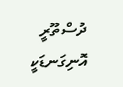ދުސްތޫރީ އޮނިގަނޑަކީ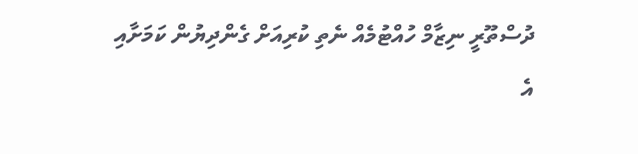ދުސްތޫރީ ނިޒާމް ހުއްޓުމެއް ނެތި ކުރިއަށް ގެންދިޔުން ކަމަށާއި އެ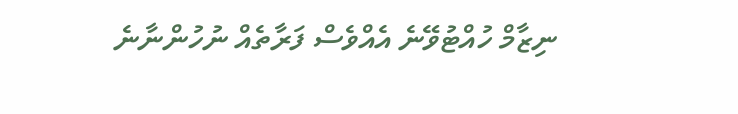ނިޒާމް ހުއްޓުވޭނެ އެއްވެސް ފަރާތެއް ނުހުންނާނެ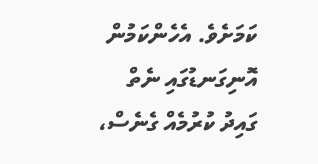ކަމަށެވެ. އެހެންކަމުން އޮނިގަނޑުގައި ނެތް ގައިދު ކުރުމެއް ގެނެސް،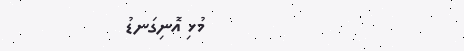މުޅި އޮނިގަނޑު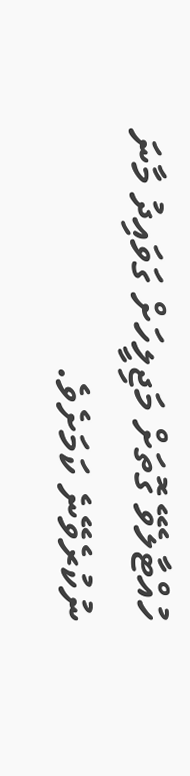ހުއްޓާލެވޭ ގޮތަށް މަޖިލީހަށް ގަވައިދު މާނަ ނުކުރެވޭނެ ކަމަށެވެ.